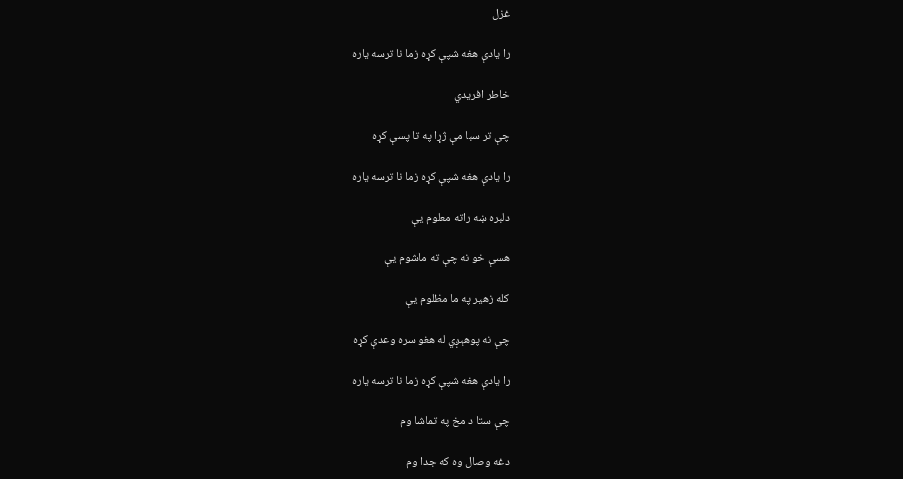غزل

را يادې هغه شپې کړه زما نا ترسه ياره

خاطر افریدي

چې تر سبا مې ژړا په تا پسې کړه

را يادې هغه شپې کړه زما نا ترسه ياره

دلبره ښه راته معلوم يې

هسې خو نه چې ته ماشوم يې

کله زهير په ما مظلوم يې

چې نه پوهېږي له هغو سره وعدې کړه

را يادې هغه شپې کړه زما نا ترسه ياره

چې ستا د مخ په تماشا وم

دغه وصال وه که جدا وم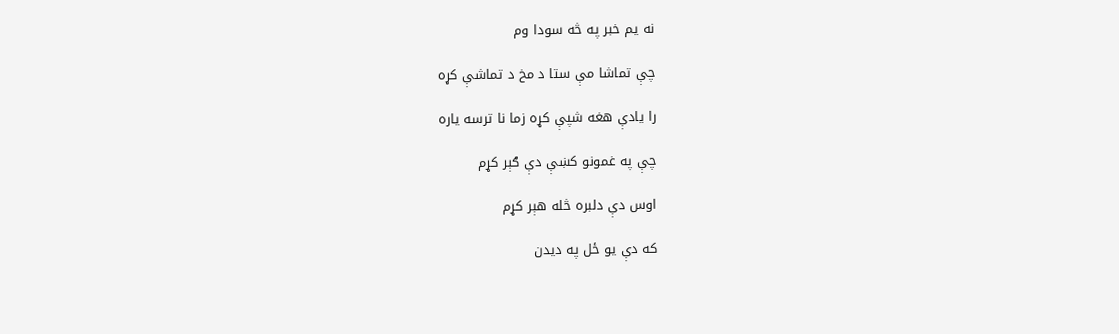نه يم خبر په څه سودا وم

چې تماشا مې ستا د مخ د تماشې کړه

را يادې هغه شپې کړه زما نا ترسه ياره

چې په غمونو کښې دې ګېر کړم

اوس دې دلبره څله هېر کړم

که دې يو ځل په ديدن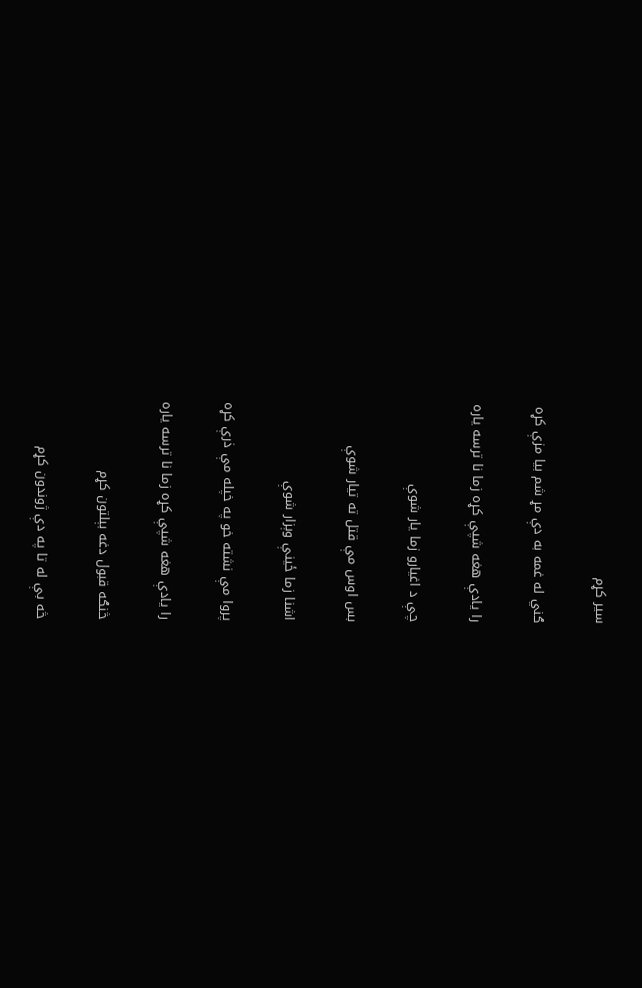سير کړم

ګني له غمه به دې مړ شم بيا مزې کړه

را يادې هغه شپې کړه زما نا ترسه ياره

چې د اغيارو زما يار شوې

بس اوس مې قتل ته تيار شوې

اشنا زما ځينې وېزار شوې

پروا مې نشته خو په خپله مې ذرې کړه

را يادې هغه شپې کړه زما نا ترسه ياره

څنګه قبول دغه بېلتون کړم

څه بې له تا په دې ژوندون کړم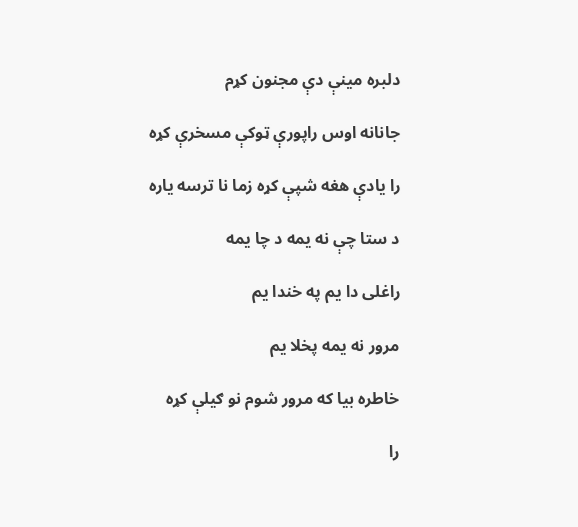دلبره مينې دې مجنون کړم

جانانه اوس راپورې ټوکې مسخرې کړه

را يادې هغه شپې کړه زما نا ترسه ياره

د ستا چې نه يمه د چا يمه

راغلی دا يم په خندا يم

مرور نه يمه پخلا يم

خاطره بيا که مرور شوم نو ګيلې کړه

را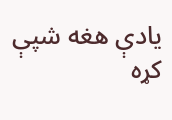يادې هغه شپې کړه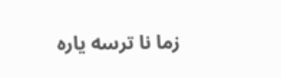زما نا ترسه ياره